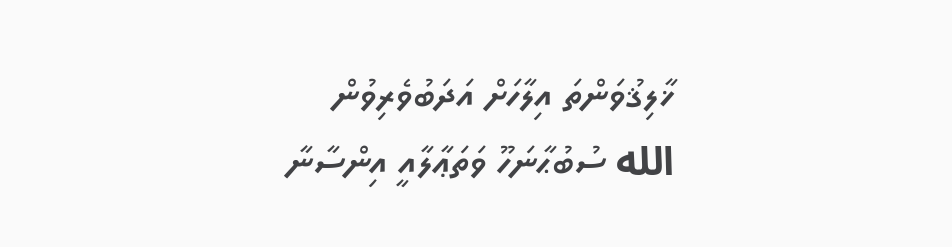ޚާލިޤުވަންތަ އިލާހަށް އަދަބުވެރިވުން
الله ސުބުޙާނަހޫ ވަތަޢާލާއީ އިންސާނާ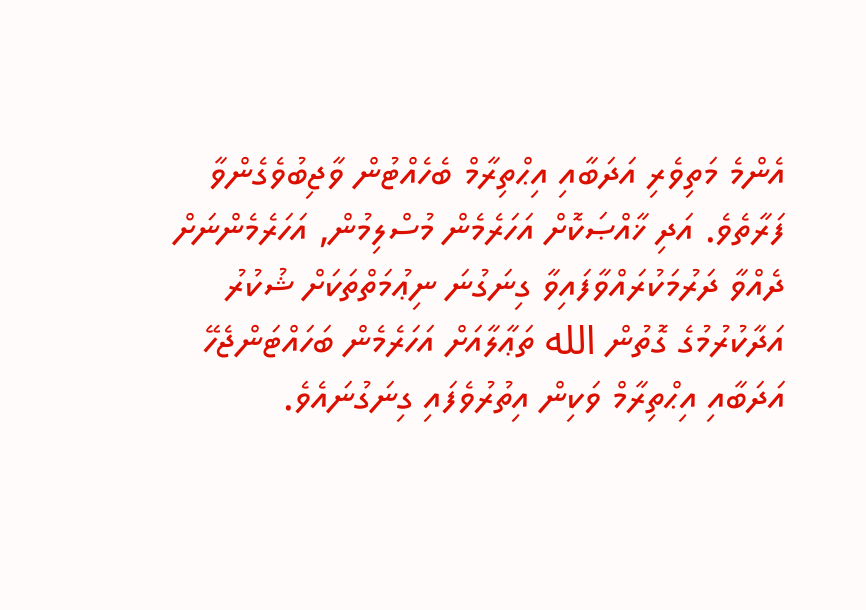އެންމެ މަތިވެރި އަދަބާއި އިޙްތިރާމް ބެހެއްޓުން ވާޖިބުވެގެންވާ ފަރާތެވެ. އަދި ޚާއްޞަކޮށް އަހަރެމެން މުސްލިމުން, އަހަރެމެންނަށް ދެއްވާ ދަރުމަކުރައްވާފައިވާ ގިނަގުނަ ނިޢުމަތްތަކަށް ޝުކުރު އަދާކުރުމުގެ ގޮތުން الله ތަޢާލާއަށް އަހަރެމެން ބަހައްޓަންޖެހޭ އަދަބާއި އިޙްތިރާމް ވަކިން އިތުރުވެފައި ގިނަގުނައެވެ.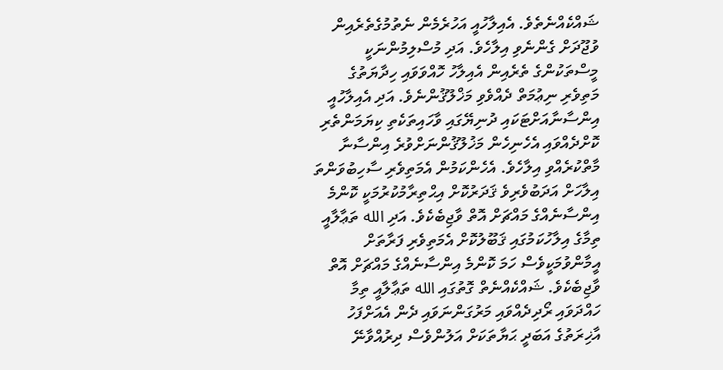ޝައްކެއްނެތެވެ. އެއިލާހުއީ އަހުރެމެން ނެތުމުގެތެރެއިން ވުޖޫދަށް ގެންނެވި އިލާހެވެ. އަދި މުސްލިމުންނަކީ މީސްތަކުންގެ ތެރެއިން އެއިލާހު ހޮއްވަވައި ހިދާޔަތުގެ މަތިވެރި ނިޢުމަތް ދެއްވެވި މަޚްލޫޤުންނެވެ. އަދި އެއިލާހުއީ އިންސާނާއަށްޓަކައި ދުނިޔޭގައި ވާހައިތަކެތި ކިޔަމަންތެރި ކޮށްދެއްވައި އެހެނިހެން މަޚުލޫޤުންނަށްވުރެ އިންސާނާ މާތްކުރެއްވި އިލާހެވެ. އެހެންކަމުން އެމަތިވެރި ސާހިބުވަންތަ އިލާހަށް އަދަބުވެރިވެ ޤަދަރުކޮށް އިޙްތިރާމުކުރުމަކީ ކޮންމެ އިންސާނެއްގެ މައްޗަށް އޮތް ވާޖިބެކެވެ. އަދި الله ތަޢާލާއީ ތިމާގެ އިލާހުކަމުގައި ޤަބޫލުކޮށް އެމަތިވެރި ފަރާތަށް އީމާންވުމަކީވެސް ހަމަ ކޮންމެ އިންސާނެއްގެ މައްޗަށް އޮތް ވާޖިބެކެވެ. ޝައްކެއްނެތް ގޮތުގައި الله ތަޢާލާއީ ތިމާ ހައްދަވައި ރޯދިދެއްވައި މަރުގަންނަވައި ދެން އެއަށްފަހު އާޚިރަތުގެ އަބަދީ ޙަޔާތަކަށް އަލުންވެސް ދިރުއްވާނޭ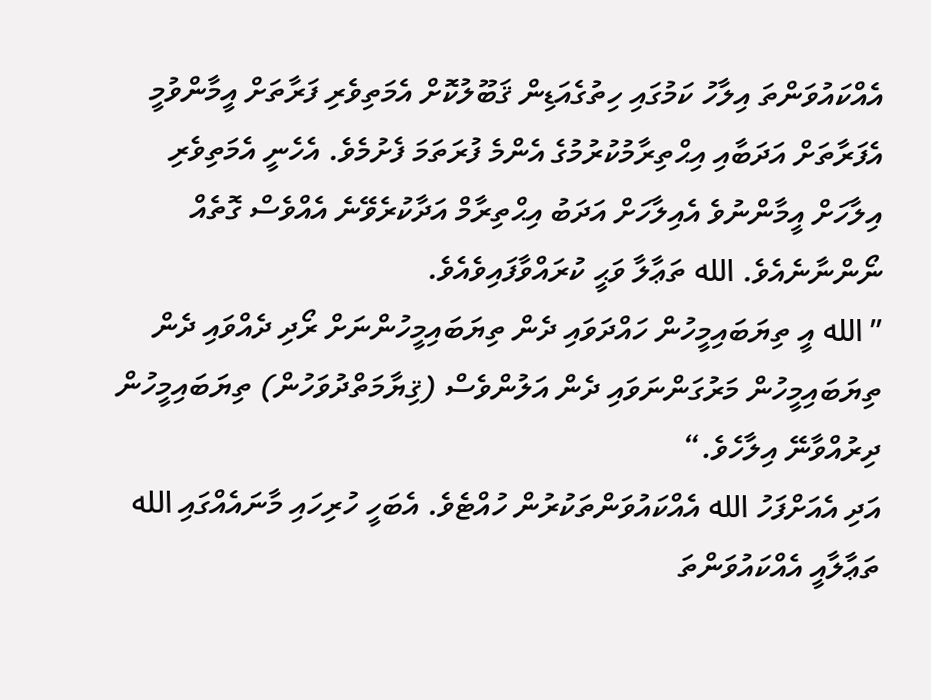އެއްކައުވަންތަ އިލާހު ކަމުގައި ހިތުގެއަޑިން ޤަބޫލުކޮށް އެމަތިވެރި ފަރާތަށް އީމާންވުމީ އެފަރާތަށް އަދަބާއި އިޙްތިރާމުކުރުމުގެ އެންމެ ފުރަތަމަ ފެށުމެވެ. އެހެނީ އެމަތިވެރި އިލާހަށް އީމާންނުވެ އެއިލާހަށް އަދަބު އިޙްތިރާމް އަދާކުރެވޭނެ އެއްވެސް ގޮތެއް ނޯންނާނެއެވެ. الله ތަޢާލާ ވަޙީ ކުރައްވާފައިވެއެވެ.
”الله އީ ތިޔަބައިމީހުން ހައްދަވައި ދެން ތިޔަބައިމީހުންނަށް ރޯދި ދެއްވައި ދެން ތިޔަބައިމީހުން މަރުގަންނަވައި ދެން އަލުންވެސް (ޤިޔާމަތްދުވަހުން) ތިޔަބައިމީހުން ދިރުއްވާނޭ އިލާހެވެ.“
އަދި އެއަށްފަހު الله އެއްކައުވަންތަކުރުން ހުއްޓެވެ. އެބަހީ ހުރިހައި މާނައެއްގައި الله ތަޢާލާއީ އެއްކައުވަންތަ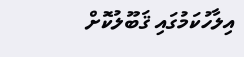އިލާހުކަމުގައި ޤަބޫލުކޮށް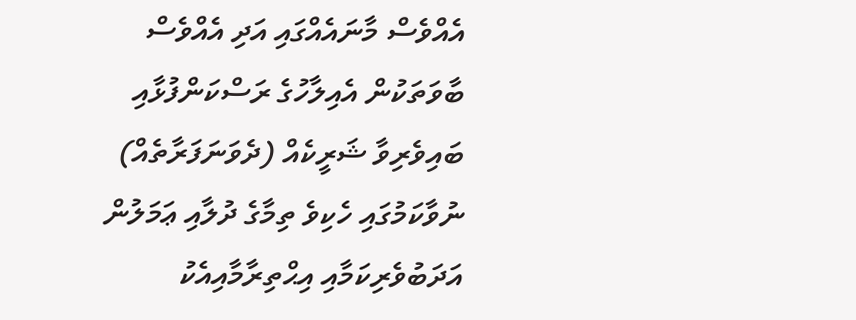އެއްވެސް މާނައެއްގައި އަދި އެއްވެސް ބާވަތަކުން އެއިލާހުގެ ރަސްކަންފުޅާއި ބައިވެރިވާ ޝަރީކެއް (ދެވަނަފަރާތެއް) ނުވާކަމުގައި ހެކިވެ ތިމާގެ ދުލާއި ޢަމަލުން އަދަބުވެރިކަމާއި އިޙްތިރާމާއިއެކު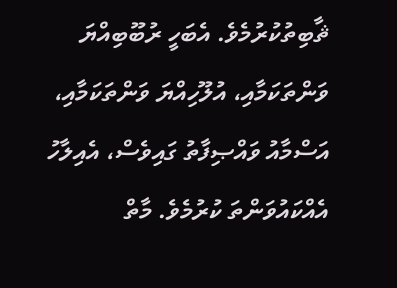ޘާބިތުކުރުމެވެ. އެބަހީ ރުބޫބިއްޔަ ވަންތަކަމާއި، އުލޫހިއްޔަ ވަންތަކަމާއި، އަސްމާއު ވައްޞިފާތު ގައިވެސް، އެއިލާހު އެއްކައުވަންތަ ކުރުމެވެ. މާތް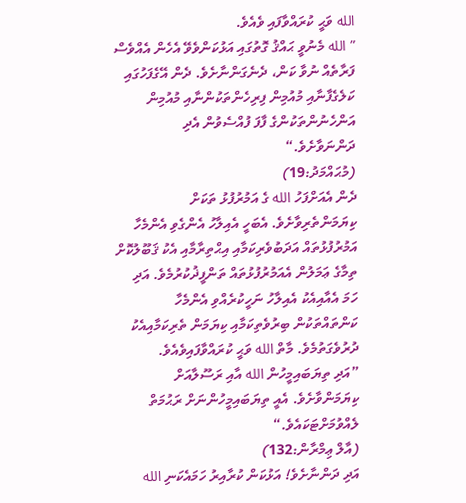الله ވަޙީ ކުރައްވާފައި ވެއެވެ.
”الله މެނުވީ ޙައްޤު ގޮތުގައި އަޅުކަންވެވޭ އެހެން އެއްވެސް ފަރާތެއް ނުވާ ކަން، ދެނެގަންނާށެވެ. ދެން އޭގެފަހުގައި ކަލެގެފާނާއި މުއުމިން ފިރިހެންތަކުންނާއި މުއުމިން އަންހެނުންތަކުންގެ ފާފަ ފުއްސެވުން އެދި ދަންނަވާށެވެ.“
(މުޙައްމަދު:19)
ދެން އެއަށްފަހު الله ގެ އަމުރުފުޅު ތަކަށް ކިޔަމަންތެރިވާށެވެ. އެބަހީ އެއިލާހު އެންގެވި އެންމެހާ އަމުރުފުޅުތައް އަދަބުވެރިކަމާއި އިޙްތިރާމާއި އެކު ޤަބޫލުކޮށް ތިމާގެ ޢަމަލުން އެއަމުރުފުޅުތައް ތަންފީޛުކުރުމެވެ. އަދި ހަމަ އެއާއިއެކު އެއިލާހު ނަހީކުރެއްވި އެންމެހާ ކަންތައްތަކުން ބިރުވެތިކަމާއި ކިޔަމަން ތެރިކަމާއިއެކު ދުރުވެގަތުމެވެ. މާތް الله ވަޙީ ކުރައްވާފައިވެއެވެ.
”އަދި ތިޔަބައިމީހުން الله އާއި ރަސޫލާއަށް ކިޔަމަންވާށެވެ. އެއީ ތިޔަބައިމީހުންނަށް ރަޙުމަތް ލެއްވުމަށްޓަކައެވެ.“
(އާލް ޢިމްރާން:132)
އަދި ދަންނާށެވެ! އަޅުކަން ކުރާއިރު ހަމައެކަނި الله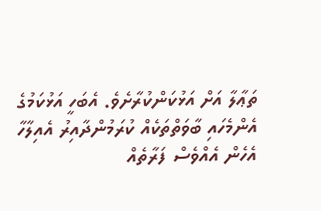ތަޢާލާ އަށް އަޅުކަންކުރާށެވެ. އެބަހީ އަޅުކަމުގެ އެންމެހައި ބާވަތްތަކެއް ކުރަމުންދާއިރު އެއިލާހާ އެހެން އެއްވެސް ފަރާތެއް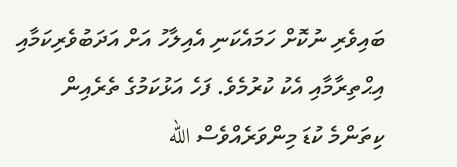ބައިވެރި ނުކޮށް ހަމައެކަނި އެއިލާހު އަށް އަދަބުވެރިކަމާއި އިޙްތިރާމާއި އެކު ކުރުމެވެ. ފަހެ އަޅުކަމުގެ ތެރެއިން ކިތަންމެ ކުޑަ މިންވަރެއްވެސް الله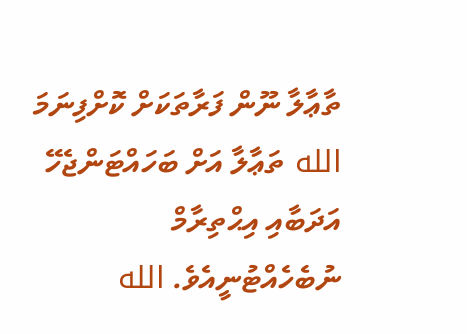ތާޢާލާ ނޫން ފަރާތަކަށް ކޮށްފިނަމަ الله ތަޢާލާ އަށް ބަހައްޓަންޖެހޭ އަދަބާއި އިޙްތިރާމް ނުބެހެއްޓުނީއެވެ. الله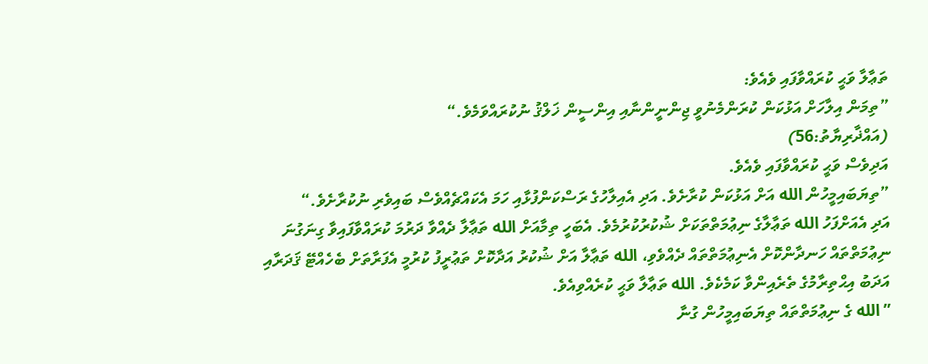ތަޢާލާ ވަޙީ ކުރައްވާފައި ވެއެވެ:
”ތިމަން އިލާހަށް އަޅުކަން ކުރަންމެނުވީ ޖިންނީންނާއި އިންސީން ޚަލްޤު ނުކުރައްވަމެވެ.“
(އައްޛާރިޔާތު:56)
އަދިވެސް ވަޙީ ކުރައްވާފައި ވެއެވެ.
”ތިޔަބައިމީހުން الله އަށް އަޅުކަން ކުރާށެވެ. އަދި އެއިލާހުގެ ރަސްކަންފުޅާއި ހަމަ އެކައްޗެއްވެސް ބައިވެރި ނުކުރާށެވެ.“
އަދި އެއަށްފަހު الله ތަޢާލާގެ ނިޢުމަތްތަކަށް ޝުކުރުކުރުމެވެ. އެބަހީ ތިމާއަށް الله ތަޢާލާ ދެއްވާ ދަރުމަ ކުރައްވާފައިވާ ގިނަގުނަ ނިޢުމަތްތައް ހަނދާންކޮށް އެނިޢުމަތްތައް ދެއްވެވި، الله ތަޢާލާ އަށް ޝުކުރު އަދާކޮށް ތަޢުރީފު ކުރުމީ އެފަރާތަށް ބެހެއްޓޭ ޤަދަރާއި އަދަބު އިޙްތިރާމުގެ ތެރެއިންވާ ކަމެކެވެ. الله ތަޢާލާ ވަޙީ ކުރެއްވިއެވެ.
”الله ގެ ނިޢުމަތްތައް ތިޔަބައިމީހުން ގުނާ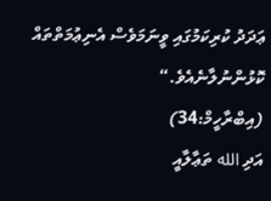ޢަދަދު ކުރިކަމުގައި ވީނަމަވެސް އެނިޢުމަތްތައް ކޮޅުންނުލާނެއެވެ.“
(އިބްރާހީމް:34)
އަދި الله ތަޢާލާއީ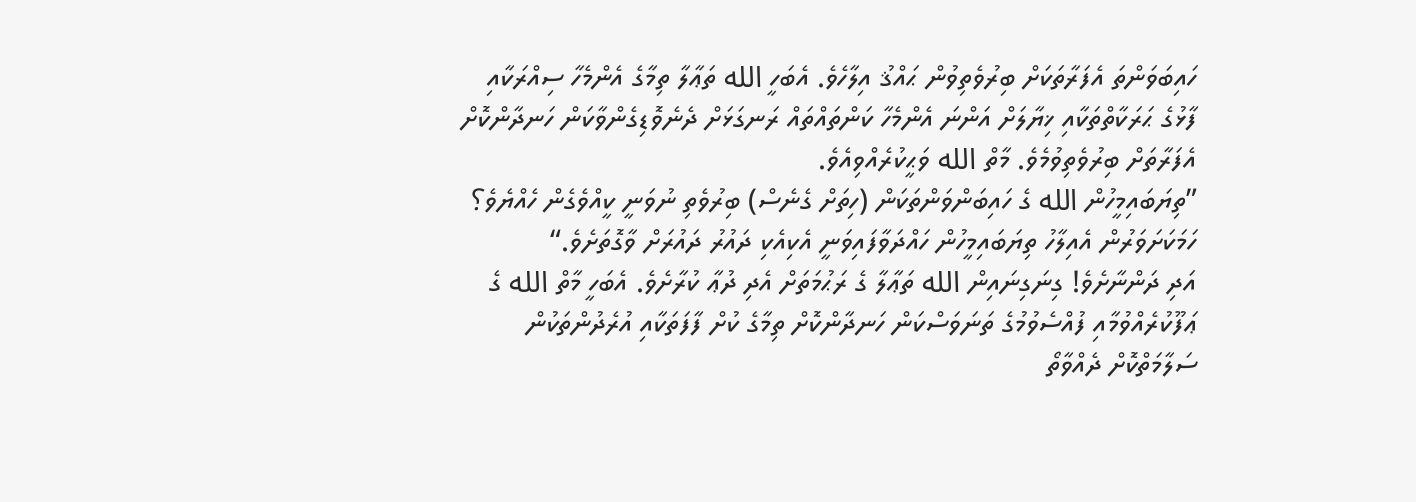ހައިބަވަންތަ އެފަރާތަކަށް ބިރުވެތިވުން ޙައްޤު އިލާހެވެ. އެބަހީ الله ތަޢާލާ ތިމާގެ އެންމެހާ ސިއްރަކާއި ފާޅުގެ ޙަރަކާތްތަކާއި ޚިޔާލަށް އަންނަ އެންމެހާ ކަންތައްތައް ރަނގަޅަށް ދެނެވޮޑިގެންވާކަން ހަނދާންކޮށް އެފަރާތަށް ބިރުވެތިވުމެވެ. މާތް الله ވަޙީކުރެއްވިއެވެ.
”ތިޔަބައިމީހުން الله ގެ ހައިބަންވަންތަކަން (ހިތަށް ގެނެސް) ބިރުވެތި ނުވަނީ ކީއްވެގެން ހެއްޔެވެ؟ ހަމަކަށަވަރުން އެއިލާހު ތިޔަބައިމީހުން ހައްދަވާފައިވަނީ އެކިއެކި ދައުރު ދައުރަށް ވާގޮތަށެވެ.“
އަދި ދަންނާށެވެ! ގިނަގިނައިން الله ތަޢާލާ ގެ ރަޙުމަތަށް އެދި ދުޢާ ކުރާށެވެ. އެބަހީ މާތް الله ގެ ޢަފޫކުރެއްވުމާއި ފުއްސެވުމުގެ ތަނަވަސްކަން ހަނދާންކޮށް ތިމާގެ ކުށް ފާފަތަކާއި އުރެދުންތަކުން ސަލާމަތްކޮށް ދެއްވާތޯ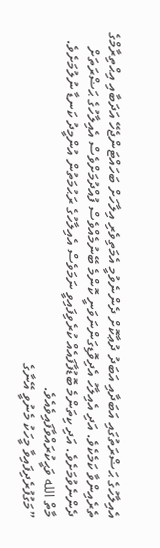އެއިލާހުގެ ޙަޟްރަތުގައި އަބަދާއި އަބަދު ދުޢާކޮށް ދެންނެވުމީ އެމަތިވެރި އިލާހަށް ބަހައްޓަންޖެހޭ އަދަބާއި އިޙްތިރާމްގެ ތެރެއިންވާ ކަމެކެވެ. އަދި އެއިލާހު އެދިވޮޑިގަންނަވަނީ ކޮންމެ ބޭނުމެއްވެސް ފުއްދުމަށްވެސް އެއިލާހުގެ ޙަޟްރަތަށް ދެންނެވުމަށެވެ. އަދި ކިތަންމެ ބޮޑުފާފައެއް ކުރެވިފައިވީ ނަމަވެސް އެއިލާހުގެ ރަޙުމަތުން އުންމީދު ކަނޑާ ނުލުމަށެވެ. މާތް الله ވަޙީކުރައްވާފައިވެއެވެ.
”މަގުފުރެދިފައިވާ މީހަކު މެނުވީ އޭނާގެ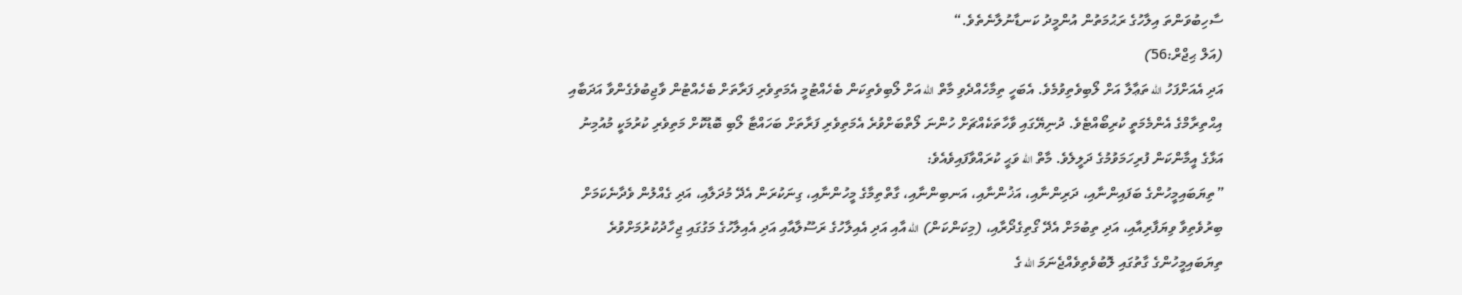ސާހިބުވަންތަ އިލާހުގެ ރަޙުމަތުން އުންމީދު ކަނޑާނުލާނެތެވެ.“
(އަލް ޙިޖްރް:56)
އަދި އެއަށްފަހު الله ތަޢާލާ އަށް ލޯބިވެތިވުމެވެ. އެބަހީ ތިމާހެއްދެވި މާތް الله އަށް ލޯބިވެތިކަން ބެހެއްޓުމީ އެމަތިވެރި ފަރާތަށް ބެހެއްޓުން ވާޖިބުވެގެންވާ އަދަބާއި އިޙްތިރާމްގެ އެންމެމަތީ ކުރިބޯއްޓެވެ. ދުނިޔޭގައި ވާހާތަކެއްޗަށް ހުންނަ ލޯތްބަށްވުރެ އެމަތިވެރި ފަރާތަށް ބަހައްޓާ ލޯބި ބޮޑުކޮށް މަތިވެރި ކުރުމަކީ މުއުމިނު އަޅާގެ އީމާންކަން ފުރިހަމަވުމުގެ ދަލީލެވެ. މާތް الله ވަޙީ ކުރައްވާފައިވެއެވެ:
”ތިޔަބައިމީހުންގެ ބަފައިންނާއި، ދަރިންނާއި، އަޚުންނާއި، އަނބިންނާއި، ގާތްތިމާގެ މީހުންނާއި، ގިނަކުރަން އެދޭ މުދަލާއި، އަދި ގެއްލުން ވެދާނެކަމަށް ބިރުވެތިވާ ވިޔަފާރިއާއި، އަދި ތިބުމަށް އެދޭ ގޯތިގެދޯރާއި، (މިކަންކަން) الله އާއި އަދި އެއިލާހުގެ ރަސޫލާއާއި އަދި އެއިލާހުގެ މަގުގައި ޖިހާދުކުރުމަށްވުރެ ތިޔަބައިމީހުންގެ ގާތުގައި ލޮބުވެތިވެއްޖެނަމަ الله ގެ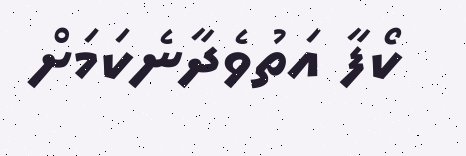ކޯފާ އަތުވެދާނެކަމަށް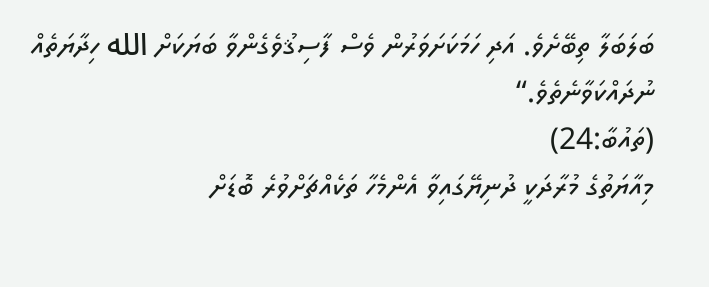ބަލަބަލާ ތިބޭށެވެ. އަދި ހަމަކަށަވަރުން ވެސް ފާސިޤުވެގެންވާ ބަޔަކަށް الله ހިދާޔަތެއް ނުދައްކަވާނެތެވެ.“
(ތައުބާ:24)
މިއާޔަތުގެ މުރާދަކީ ދުނިޔޭގައިވާ އެންމެހާ ތަކެއްޗަށްވުރެ ބޮޑަށް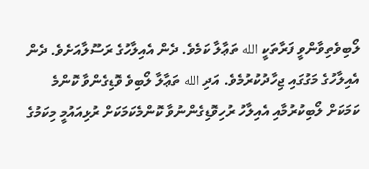ލޯބިވެތިވާންވީ ފަރާތަކީ الله ތަޢާލާ ކަމެވެ. ދެން އެއިލާހުގެ ރަސޫލާއަށެވެ. ދެން އެއިލާހުގެ މަގުގައި ޖިހާދުކުރުމެވެ. އަދި الله ތަޢާލާ ލޯބިވެ ވޮޑިގެންވާ ކޮންމެ ކަމަކަށް ލޯބިކުރުމާއި އެއިލާހު ރުހިވޮޑިގެންނުވާ ކޮންމެކަމަކަށް ރުޅިއައުމީ މިކަމުގެ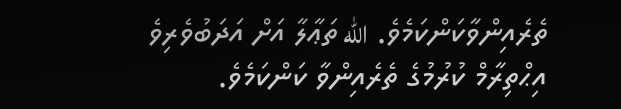ތެރެއިންވާކަންކަމެވެ. الله ތަޢާލާ އަށް އަދަބުވެރިވެ އިޙްތިރާމް ކުރުމުގެ ތެރެއިންވާ ކަންކަމެވެ.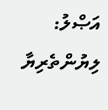އަޞްލު: ލިޔުންތެރިޔާ